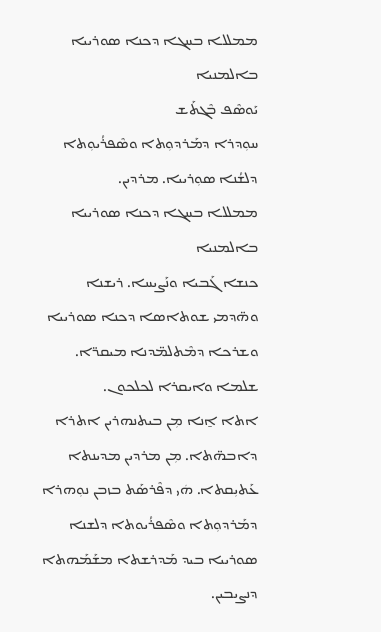ܡܡܠܠܐ ܒܚܓܐ ܕܟܢܐ ܣܘܪܝܝܐ ܒܐܠܡܢܝܐ
ܝܰܘܣܶܦ ܒܶܓܬܰܫ
ܚܘܼܕܪܐ ܕܡܰܪܕܘܼܬܐ ܘܣܶܦܪܳܝܘܼܬܐ ܕܠܫܳܢܐ ܣܘܼܪܝܝܐ. ܡܪܕܝܢ.
ܡܡܠܠܐ ܒܚܓܐ ܕܟܢܐ ܣܘܪܝܝܐ ܒܐܠܡܢܝܐ
ܟܢܫܐ ܓܰܒܝܐ ܘܢܰܨܝܚܐ. ܪܝܫܢܐ ܘܗ̈ܕܡܝ ܫܘܬܐܣܐ ܕܟܢܐ ܣܘܪܝܝܐ ܘܫܪܟܐ ܕܡܶܬܠܡ̈ܕܢܐ ܡܝܩܪ̈ܐ.
ܫܠܡܐ ܘܐܝܩܪܐ ܠܟܠܟܘܢ.
ܐܬܐ ܐ̱ܢܐ ܡܼܢ ܒܝܬܢܗܪܝܢ ܐܬܪܐ ܕܐܒܗ̈ܬܐ. ܡܼܢ ܡܪܕܝܢ ܡܕܝܢܬܐ ܥܰܬܝܼܩܬܐ. ܗܿܝ ܕܦܶܪܣܰܬ ܒܙܒܢ ܢܘܼܗܪܐ ܕܡܰܪܕܘܼܬܐ ܘܣܶܦܪܳܝܘܬܐ ܕܠܫܢܐ ܣܘܪܝܝܐ ܒܝܕ ܡܰܕܪܫܬܐ ܡܫܰܡܰܗܬܐ ܕܢܨܝܒܝܢ.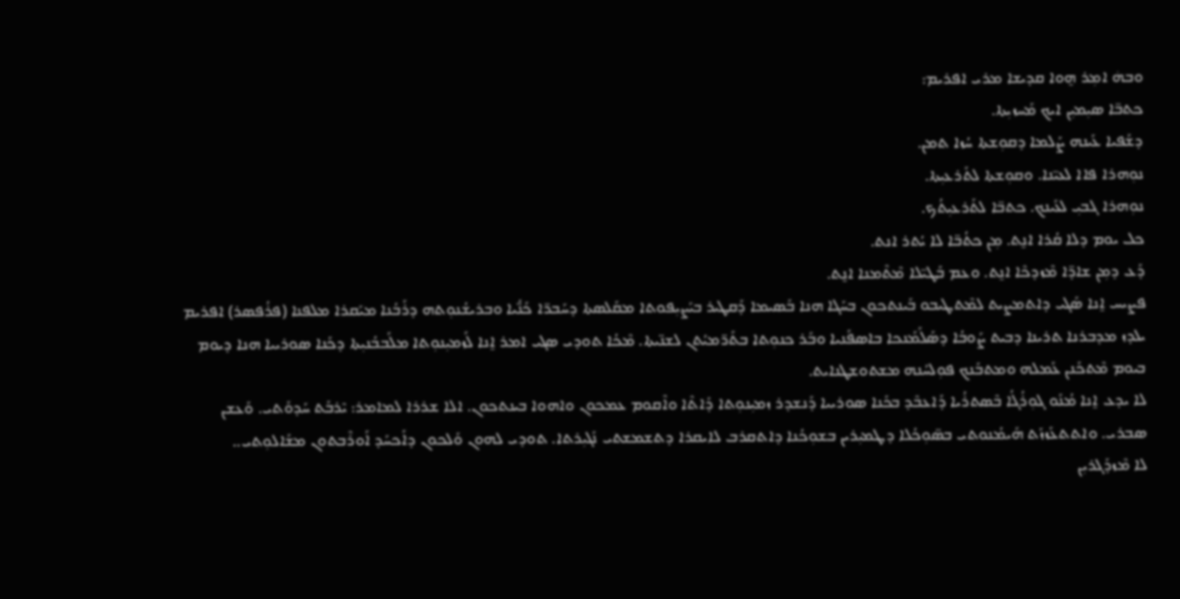ܘܒܗܿ ܐܡܼܪ ܗ̱ܘܐ ܩܕܝܫܐ ܡܪܝ ܐܦܪܝܡ:
ܟܬܒ̈ܐ ܣܝܼܡܝܼܢ ܐܝܟ ܡܰܚܙܝܼܬܐ.
ܕܫܰܦܝܐ ܥܰܝܢܗ ܨܰܠܡܐ ܕܩܘܼܫܬܐ ܚܳܙܐ ܬܡܢ.
ܢܘܼܗܪܐ ܦܐܐ ܠܥܝ̈ܢܐ. ܘܩܘܼܫܬܐ ܠܬܰܪܥܝܼܬܐ.
ܢܘܼܗܪܐ ܓܒܝܼ ܠܥܰܝܢܟ. ܟܬܒ̈ܐ ܠܬܰܪܥܝܼܬܳܟ.
ܟܠ ܝܘܡ ܕܠܐ ܩܳܪܐ ܐܢ̱ܬ. ܡܼܢ ܟܬܳܒ̈ܐ ܠܐ ܝܳܬܪ ܐܢܬ.
ܕܰܥ ܕܡܼܢ ܫܐܕ̈ܐ ܡܶܙܕܟܶܐ ܐܢ̱ܬ. ܘܥܡ ܒܰܛܝ̈ܠܐ ܡܶܬܶܡܢܐ ܐܢ̱ܬ.
ܦܨܝܚ ܐ̱ܢܐ ܣܰܓܝ ܕܐܬܡܨܝܬ ܠܡܶܬܛܝܒܘ ܒܰܝܢܬܟܘܢ ܒܚܰܓܐ ܗܢܐ ܒܰܣܝܡܐ ܕܰܩܛܝܪ ܒܝܰܨܝܼܦܘܬܐ ܡܩܰܠܣܬܐ ܕܚܰܒܪ̈ܐ ܟܰܢ̈ܳܝܐ ܘܒܪܝܫܳܢܘܼܬܗ ܕܪܰܒܳܢܐ ܡܝܰܩܪܐ ܡܠܦܢܐ (ܦܪܳܦܣܪ) ܐܦܪܝܡ ܝܠܕܙ ܡܕܒܪܢܐ ܬܪܝܢܐ ܕܒܝܬ ܨܰܘܒܳܐ ܕܣܰܠܰܡܰܢܟܐ ܒܐܣܦܰܢܝܐ ܘܒܰܪ ܟܢܘܼܬܐ ܒܬܰܪ̈ܡܝܳܬܢ ܠܫܢ̈ܝܬܐ. ܡܶܟܳܐ ܬܘܕܝ ܣܓܝ ܐܡܪ ܐ̱ܢܐ ܠܰܙܡܝܼܢܘܼܬܐ ܡܠܰܒܒܳܢܝܼܬܐ ܕܟܰܢܐ ܣܘܪܝܝܐ ܗܢܐ ܕܝܘܡ ܒܝܘܡ ܡܶܬܟܰܢܢ ܥܰܡܠܗ ܘܡܬܒܰܢܟ ܦܘܼܠܚܳܢܗ ܡܫܬܘܫܛܢܐܝܬ.
ܠܐ ܝܕܥ ܐ̱ܢܐ ܡܳܢܰܘ ܓܘܼܪܳܓܳܐ ܒܶܣܬܪܳܝܐ ܕܰܐܥܒܶܕ ܒܟܰܢܐ ܣܘܪܝܝܐ ܕܰܢܫܕܪ ܙܡܝܼܢܘܼܬܐ ܕܺܐܬܶܐ ܘܐܶܩܘܡ ܥܡܟܘܢ ܘܐܗܘܐ ܒܝܢܬܟܘܢ. ܐܠܐ ܫܪܪܐ ܠܡܐܡܪ: ܝܶܪܒܰܬ ܚܰܕܘܰܬܝ. ܘܰܥܫܢ ܣܒܪܝ. ܘܐܬܬܥܰܙܙܰܬ ܗܰܝܡܳܢܘܬܝ ܒܣ̈ܘܼܟܳܠܐ ܕܛܡܝܼܪܝܢ ܒܫܘܼܟܳܢܐ ܕܐܬܩܪܒ ܠܐܝܩܪܐ ܕܬܫܡܫܬܝ ܢܰܓܝܼܪܬܐ. ܬܘܕܝ ܠܗܘܢ ܘܰܠܟܘܢ ܕܐܰܟܚܰܕ ܐܰܘܪܶܒܬܘܢ ܡܫܰܐܠܘܼܬܝ..
ܠܐ ܡܶܙܕܰܓܪܝܼܢ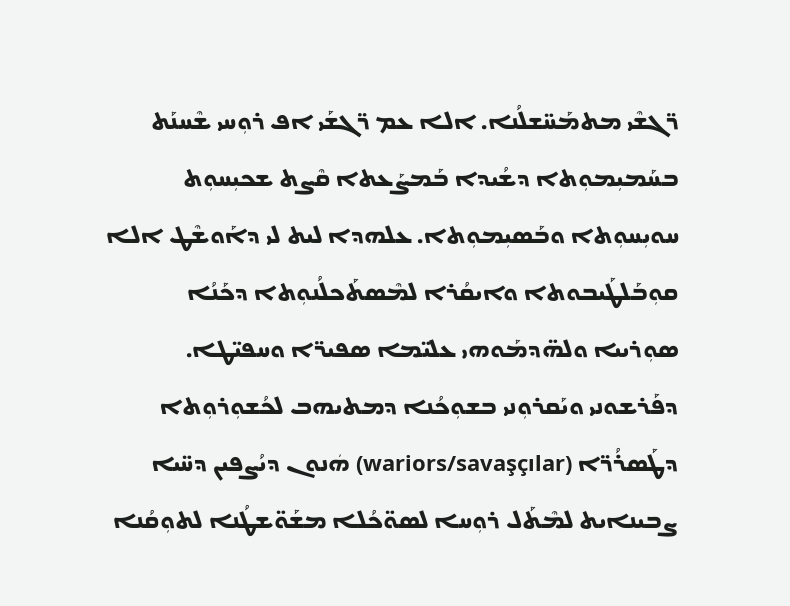ܪ̈ܓܫܶܝ ܡܬܡܰܚ̈ܫܠܳܢܐ. ܐܠܐ ܥܡ ܪ̈ܓܫܰܝ ܐܦ ܪܘܼܚܝ ܫܶܚܢܰܬ ܒܚܰܡܝܼܡܘܼܬܐ ܕܫܳܝܕܐ ܒܰܡܨܰܥܬܐ ܩܶܨܬ ܫܟܝܼܚܘܼܬ ܚܘܝܼܚܘܼܬܐ ܘܒܰܣܝܼܡܘܼܬܐ. ܥܠܗܕܐ ܠܝܬ ܠܝ ܕܐܰܘܫܶܛ ܐܠܐ ܩܘܼܒܰܠܛܰܝܒܘܬܐ ܘܐܝܩܳܪܐ ܠܡܶܣܬܰܟܠܳܢܘܼܬܐ ܕܟܰܢܳܐ ܣܘܼܪܝܝܐ ܘܠܗ̈ܕܡܰܘܗܝ ܥܠܝ̈ܡܐ ܣܦܝܪ̈ܐ ܘܚܦܝ̈ܛܐ. ܕܦܰܪܫܘܢܝ ܘܝܰܩܪܘܼܢܝ ܒܫܘܼܟܳܢܐ ܕܡܬܝܗܒ ܠܟܳܫܘܼܪܘܼܬܐ ܕܛܰܣܪܳܪ̈ܐ (wariors/savaşçılar) ܗܿܢܘܢ ܕܝܳܨܦܝܢ ܕܚ̈ܝܐ ܨܒܝܢܐܝܬ ܠܡܶܬܰܠ ܪܘܼܚܐ ܠܣܘ̈ܟܳܠܐ ܡܫܰܘ̈ܫܛܳܢܐ ܠܬܘܼܩܳܢܐ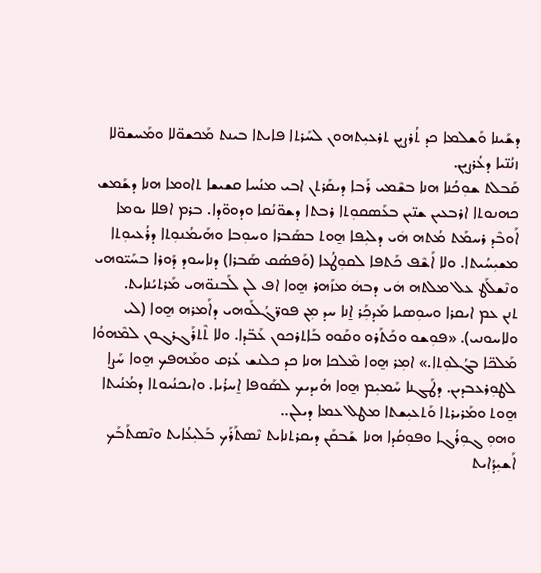ܕܫܰܝܢܐ ܘܰܫܠܡܐ ܟܕ ܬܳܪܨܝܼܢ ܬܪܥܝܼܬܗܘܢ ܠܚܰܪܬܐ ܦܐܝܬܐ ܒܝܢܬ ܡܰܟܫܘ̈ܠܐ ܘܡܰܚܫܘ̈ܠܐ ܙܢܳܢ̈ܝܐ ܕܥܳܪܨܝܢ.
ܩܰܒܠܬ ܫܘܼܟܳܢܐ ܗܢܐ ܒܫܶܡܝ ܪܰܒܐ ܕܝܩܰܪܬܢ ܐܒܝ ܡܢܳܚܐ ܩܫܝܫܐ ܬܐܘܡܐ ܗܢܐ ܕܫܰܡܫ ܟܗܢܘܬܐ ܐܪܒܥܝܢ ܫܢ̈ܝܢ ܒܥܰܣܩܘܼܬܐ ܪܒܬܐ ܕܫܘ̈ܢܳܩܐ ܘܕܘܘ̈ܕܐ. ܒܪܡ ܐܦܠܐ ܝܘܡܐ ܐܰܘܒܶܕ ܪܚܡܰܬ ܡܳܬܗ ܗܿܝ ܕܠܝܼܦܐ ܗ̱ܘܬ ܒܣܰܒܪܐ ܘܚܘܼܒܐ ܘܗܰܝܡܳܢܘܼܬܐ ܕܪܳܥܝܘܼܬܐ ܡܫܝܼܚܳܝܬܐ. ܘܠܐ ܐܰܫܶܦ ܟܰܬܦܐ ܠܩܘܼܛܳܥܐ (ܘܰܦܣܳܩ ܣܰܒܪܐ) ܕܢܐܚܘܕ ܕܰܘܪܐ ܒܚܰܝ̈ܘܗܝ ܘܢܶܫܠܰܛ ܥܠ ܡܠܬܗ ܗܿܝ ܕܒܗܿ ܡܙܰܗܪ ܗ̱ܘܐ ܐܦ ܠܢ ܠܰܒܢܘ̈ܗܝ ܡܰܪܬܝܳܢܐܝܬ.
ܬܢܢ ܥܡ ܐܝܩܪܐ ܘܚܘܼܣܝܐ ܡܰܕܟܼܰܪ ܐ̱ܢܐ ܚܕ ܡܼܢ ܦܘܪ̈ܓܳܠܰܘܗܝ ܕܐܰܡܪܗ ܗ̱ܘܐ (ܠܝ ܘܠܐܚܘܢܝ). «ܦܘܼܫܘ ܘܟܰܬܰܪܘ ܘܩܰܘܘ ܒܰܐܬܪܟܘܢ ܥܰܒ̈ܕܐ. ܘܠܐ ܬܶܬܪܰܓܪܓܘܢ ܠܡܶܗܘܳܐ ܡܰܠܟ̈ܐ ܒܓܳܠܘܼܬܐ.» ܐܡܼܪ ܗ̱ܘܐ ܡܶܠܟܐ ܗܢܐ ܟܕ ܟܠܢܫ ܥܳܪܩ ܘܡܰܗܦܟ ܗ̱ܘܐ ܚܰܨܐ ܠܛܘܼܪܥܒܕܝܢ. ܕܛܰܓܢܐ ܚܰܡܝܼܡ ܗ̱ܘܐ ܗܳܝܕܝܟ ܠܣܰܘܦܐ ܐ̱ܚܪܳܝܐ. ܘܐܝܟܢܳܝܘܬܐ ܕܡܳܢܳܝܬܐ ܗ̱ܘܬ ܘܡܰܪܝܪܬܐ ܘܰܬܥܝܼܫܬܐ ܡܛܠ ܥܡܐ ܕܝܠܢ..
ܘܗܘܼ ܓܘܼܪܳܓܐ ܘܦܘܼܩܳܕܐ ܗܢܐ ܫܰܒܩܰܢ ܕܝܩܪܬܢܐܝܬ ܢܶܣܬܰܪܰܟ ܒܰܠܝܼܥܳܐܝܬ ܘܢܶܣܬܰܒܰܟ ܐܰܫܝܼܕܳܐܝܬ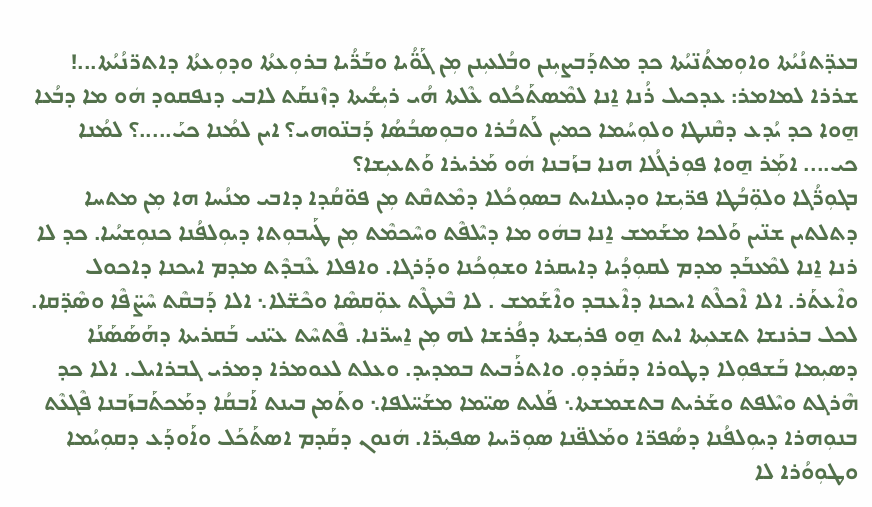ܒܥܕ̈ܬܢܳܝܳܬܐ ܘܐܘܼܡܬܳܢ̈ܝܳܬܐ ܟܕ ܡܬܕܰܒܨܝܼܢܢ ܘܒܳܠܥܝܼܢܢ ܡܼܢ ܓܰܘ̈ܳܝܐ ܘܒܰܪ̈ܳܝܐ ܒܪܘܼܥܬܳܐ ܘܕܘܼܥܬܳܐ ܕܐܬܪ̈ܢܳܝܳܬܐ...!
ܫܪܪܐ ܠܡܐܡܪ: ܥܕܟܝܠ ܪܳܢܐ ܐ̱ܢܐ ܠܡܶܣܬܰܟܳܠܘ ܥܶܠܬܐ ܗܳܝ ܪܝܼܫܳܝܬܐ ܕܙܶܢܩܰܬ ܠܐܒܝ ܕܢܦܩܘܕ ܗܿܘ ܡܐ ܕܒܳܥܐ ܗ̱ܘܐ ܟܕ ܝܳܕܥ ܕܩܶܢܛܐ ܘܠܘܼܚܳܡܐ ܟܡܝܼܢ ܠܰܬܒܳܪܐ ܘܒܘܼܣܒܳܣܳܐ ܕܰܒܢ̈ܘܗܝ؟ ܐܝܢ ܠܡܳܢܐ ܟܝܰ.....؟ ܠܡܳܢܐ ܟܝ.... ܐܡܼܰܪ ܗ̱ܘܐ ܦܘܼܪܓܳܠܐ ܗܢܐ ܒܙܰܒܢܐ ܗܿܘ ܡܰܪܝܪܐ ܘܰܬܥܝܼܫܐ؟
ܒܓܘܼܪ̈ܳܓܐ ܘܠܘܼ̈ܒܳܛܐ ܦܪ̈ܝܼܫܐ ܘܕܝܠܢܐܝܬ ܒܣܘܼܟܳܠܐ ܕܡܶܬܩܶܬ ܡܼܢ ܦܘ̈ܩܳܕܐ ܕܐܒܝ ܡܢܳܚܐ ܗܐ ܡܼܢ ܡܬܚܐ ܕܬܠܬܝܢ ܫܢ̈ܝܢ ܘܰܠܟܐ ܡܫܰܡܫ ܐ̱ܢܐ ܒܗܿܘ ܡܐ ܕܝܶܠܦܶܬ ܘܚܶܟܡܶܬ ܡܼܢ ܛܰܝܒܘܼܬܐ ܕܝܘܼܠܦܳܢܐ ܟܢܘܼܫܝܳܝܐ. ܟܕ ܠܐ ܪܢܐ ܐ̱ܢܐ ܠܡܶܥܒܰܕ ܡܕܡ ܠܩܘܼܕܳܝܐ ܕܐܝܩܪܐ ܘܫܘܼܟܳܢܐ ܘܕܰܪܓܐ. ܘܐܦܠܐ ܥܶܒܕܶܬ ܡܕܡ ܐܝܟܢܐ ܕܐܟܘܠ ܘܐܶܥܬܰܪ. ܐܠܐ ܐܶܟܠܶܬ ܐܝܟܢܐ ܕܐܶܥܒܕ ܘܐܶܫܰܡܫ . ܠܐ ܒܶܥܛܶܬ ܥܘܼ̈ܩܣܶܐ ܘܟܶܫ̈ܠܐ܆ ܐܠܐ ܕܰܒܩܶܬ ܚܶܨ̈ܦܶܐ ܘܣܶܕ̈ܩܐ.
ܠܟܠ ܒܪܢܫܐ ܬܫܥܝܼܬܐ ܐܝܬ ܗ̱ܘ ܦܪܝܼܫܬܐ ܕܦܳܪܫܐ ܠܗ ܡܼܢ ܐ̱ܚܪ̈ܢܐ. ܦܶܬܚܶܬ ܥܝ̈ܢܝ ܒܰܩܪܝܬܐ ܕܗܰܣܰܣܰܢܰܐ ܕܣܝܼܡܐ ܒܰܫܦܘܼܠܐ ܕܛܘܪܐ ܕܩܰܪܕܘܼ. ܘܐܬܪܰܒܝܬ ܒܡܕܝܕ. ܘܥܠܬ ܠܥܘܡܪܐ ܕܡܪܝ ܓܒܪܐܝܠ. ܐܠܐ ܟܕ ܗܶܪܓܬ ܘܝܶܠܦܬ ܘܫܰܪܝܬ ܒܬܫܡܫܬܐ܆ ܦܰܠܝܬ ܣܝ̈ܡܐ ܡܫܰܚ̈ܠܦܐ܆ ܘܬܰܡܢ ܒܝܢܬ ܐܰܒܩܳܐ ܕܡܰܟܬܰܒܙܰܒܢܐ ܦܶܓܥܶܬ ܒܢܘܼܗܪܐ ܕܝܘܼܠܦܳܢܐ ܕܣܳܦܪ̈ܐ ܘܡܰܠܦ̈ܢܐ ܣܘܼܪ̈ܝܝܐ ܣܦܝܼܪ̈ܐ. ܗܿܢܘܢ ܕܩܰܕܡ ܐܣܬܰܟܰܠ ܘܐܰܘܕܰܥ ܕܩܘܼܝܳܡܐ ܘܛܘܼܘܳܪܐ ܠܐ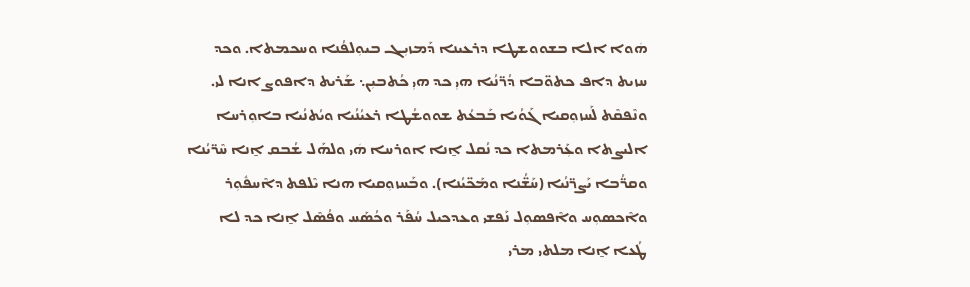ܗܿܘܐ ܐܠܐ ܒܫܘܘܫܛܐ ܕܪܥܝܢܐ ܕܰܡܙܝܼܓ ܒܝܘܼܠܦܳܢܐ ܘܚܟܡܬܐ. ܘܟܕ ܚܙܝܬ ܕܐܦ ܟܬܘ̈ܒܐ ܕܳܪ̈ܢܳܝܐ ܗܝܼ ܟܕ ܗܝܼ ܟܳܬܒܝܼܢ܆ ܫܰܪܝܬ ܕܐܦܘܨ ܐܢܐ ܠܝ. ܘܢܶܦܩܶܬ ܠܰܚܙܘܼܩܝܐ ܓܰܘܳܝܐ ܒܰܒܥܳܬ ܫܘܘܫܳܛܐ ܪܥܝܳܢܳܝܐ ܘܝܳܬܢܳܝܐ ܒܐܘܼܪܚܐ ܐܠܝܨܬܐ ܘܥܼܰܪܡܬܐ ܟܕ ܢܳܩܠ ܐ̱ܢܐ ܐܘܪܚܐ ܗܿܝ ܘܠܗܰܠ ܫܳܒܩ ܐ̱ܢܐ ܚܶܪ̈ܝܳܢܐ ܘܩܪ̈ܳܒܐ ܝܰܨܪ̈ܢܳܝܐ (ܚܰܫ̈ܳܢܐ ܘܡܰܟ̈ܝܳܢܐ). ܘܒܰܚܙܘܼܩܝܐ ܗܢܐ ܝܶܠܦܬ ܕܐܶܚܦܽܘܼܪ ܘܐܶܟܣܘܼܚ ܘܐܶܦܣܘܼܠ ܢܰܦܫܝ ܘܥܕܟܝܠ ܚܳܦܰܪ ܘܟܳܣܰܚ ܘܦܳܣܶܠ ܐ̱ܢܐ ܟܕ ܠܐ ܛܳܥܐ ܐ̱ܢܐ ܡܠܬܝ ܡܪܝ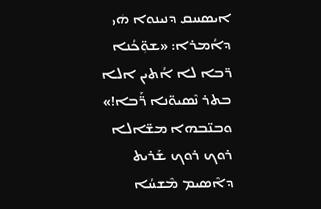ܐܝܣܚܩ ܕܢܝܢܘܐ ܗܿܝ ܕܐܳܡܪܐ: «ܫܘܼ̈ܟܳܢܐ ܪ̈ܒܐ ܠܐ ܐܳܬܝܢ ܐܠܐ ܒܬܪ ܢܶܣܝܘ̈ܢܐ ܪ̈ܰܒܐ!»
ܘܒܢ̈ܒܗܐ ܡܫ̈ܐܠܐ ܪܘܟ ܪܘܟ ܫܰܪܝܬ ܕܐܶܣܝܡ ܡܶܫܚܳܐ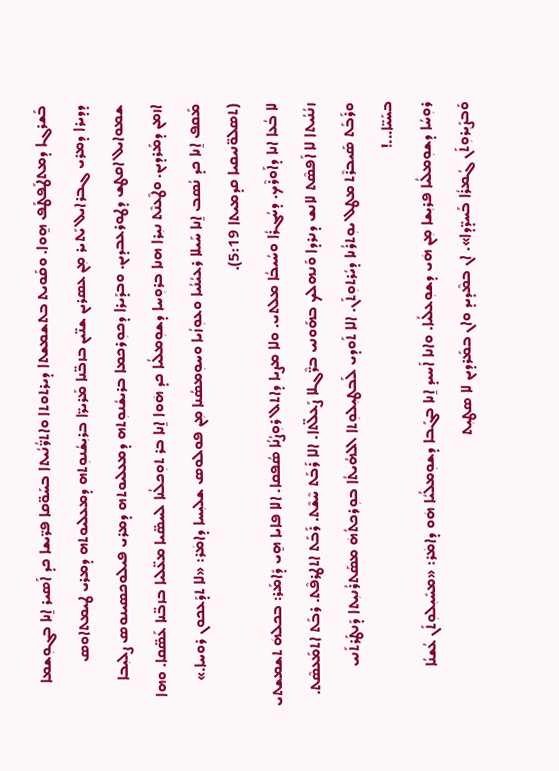ܒܰܫܪܓܐ ܕܡܬܛܰܦܛܰܦ ܗ̱ܘܐ. ܘܩܰܘܝܬ ܒܬܫܡܫܬܐ ܕܝܪܬܘܬܐ ܘܐܬܪ̈ܳܢܳܝܬܐ ܒܚܰܘ̈ܩܐ ܦܪ̈ܝܫܐ ܟܕ ܐܰܣܝܪ ܐ̱ܢܐ ܒܓܘܼܫܡܐ ܕܕܝܪܐ ܕܡܪܝ ܓܒܪܐܝܠ ܝܰܬܝܪ ܡܼܢ ܥܣܪܝܢ ܫܢ̈ܝܢ ܒܙܒ̈ܢܐ ܡܰܪܝܪ̈ܐ ܒܪܝܼܫܳܢܘܼܬܗ ܕܡܥܠܝܘܬܗ ܕܡܪܝ ܛܝܡܬܐܘܣ ܫܡܘܐܝܠ ܐܩܛܫ ܕܛܘܪܥܒܕܝܢ. ܘܒܕܰܝܪܐ ܕܟܘܼܪܟܡܐ ܒܪܝܫܳܢܘܼܬܗ ܕܡܥܠܝܘܬܗ ܕܡܪܝ ܦܝܠܘܟܣܝܢܘܣ ܨܠܝܼܒܐ ܐܙܡܢ ܕܡܰܪܕܝܢ. ܘܛܶܥܢܶܬ ܢܝܼܪܐ ܗܢܐ ܒܪܘܼܚܐ ܕܫܘܼܡܠܳܝܐ ܟܕ ܗܿܘܐ ܐ̱ܢܐ ܒܪ ܬܘܼܟܠܳܢܐ ܠܚܣ̈ܝܐ ܡܥ̈ܠܝܐ ܒܙܒ̈ܢܐ ܥܰܣ̈ܩܐ. ܘܗܐ ܡܰܩܦ ܐ̱ܢܐ ܟܕ ܢܳܣܒ ܐ̱ܢܐ ܚܰܝܠܐ ܪܥܝܳܢܳܝܐ ܘܥܘܼܙܳܝܐ ܘܚܘܼܡܣܳܢܐ ܡܼܢ ܦܘܠܘܣ ܫܠܝܼܚܐ ܕܐܡܿܪ: «ܠܐ ܬܕܰܥܟܘܢ ܪܘܚܐ.» (ܬܣܠܘ̈ܢܝܩܝܐ ܩܕܡܝܬܐ 5:19).
ܠܐ ܒܳܥܐ ܐܢܐ ܕܐܰܘܪܶܟ. ܕܚܳܓܪܳܐ ܘܚܳܝܒܳܐ ܡܠܬܝ. ܘܠܐ ܡܨܝܐ ܕܐܬܠ ܪܘܼܨܳܢܳܐ ܣܳܦܩܐ. ܐܠܐ ܦܐܝܐ ܗ̱ܝ ܕܺܐܡܰܪ: ܒܟܠܗܿ ܬܫܡܫܬܝ ܙܢܳܢܳܝܬܐ ܠܐ ܐܰܦܣܶܬ ܠܐܢܫ ܕܢܪܕܐ ܘܰܢܗܠܟ ܒܗܰܘܢܝ ܒܪ̈ܶܓܠܐ ܨܰܥܠ̈ܬܐ. ܐܠܐ ܪܰܒܰܬ ܚܶܫܶܬ. ܪܰܒܰܬ ܐܬܛܪܦܶܬ. ܪܒܰܬ ܐܬܡܰܥܣܶܬ. ܘܪܰܒܰܬ ܣܰܝܒܪܶܬ ܡܛܠ ܝܘܼܬܪܳܢܐ ܕܝܳܪܬܘܼܬܰܢ. ܐܠܐ ܬܰܘܕܝ ܠܰܒܛܝܼܠܘܼܬܐ ܐܠܗܳܝܬܳܐ ܒܘܼܪܟܬܳܗܿ ܡܣܰܬܪܳܢܝܼܬܐ ܕܰܢܛܰܪܬܰܢܝ ܒܚܰܝ̈ܐ...!
ܪܘܼܚܳܐ ܕܫܘܼܡܠܳܝܐ ܦܪܝܼܫܐ ܡܼܢ ܗܿܝ ܕܫܘܼܥܠܳܝܐ. ܘܐܢܐ ܐܰܚܝܕ ܐ̱ܢܐ ܒܓܰܒܐ ܕܫܘܼܡܠܳܝܳܐ ܗܿܘ ܕܐܡܿܪ: «ܡܚܺܝܼܠܘܼܬܰܢ ܥܳܫܢܳܐ ܘܰܒܨܺܝܼܪܘܼܬܰܢ ܓܳܡܪܳܐ ܒܰܚܕ̈ܕܐ». ܐܢ ܒܡܶܕܝܕ ܘܐܢ ܒܡܰܪܕܝܢ ܠܐ ܣܛܝܼܬ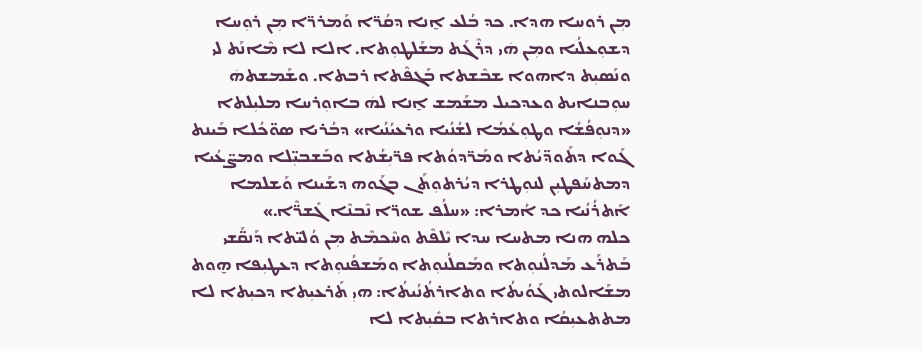ܡܼܢ ܪܘܚܐ ܗܕܐ. ܟܕ ܒܳܠܥ ܐ̱ܢܐ ܕܩܳܪ̈ܐ ܘܰܡܪܪ̈ܐ ܡܼܢ ܪܘܼܚܐ ܕܫܘܼܥܠܳܝܐ ܘܡܼܢ ܗܿܝ ܕܪܶܓܰܬ ܡܫܰܠܛܘܼܬܐ. ܐܠܐ ܠܐ ܡܶܐܢܰܬ ܠܝ ܘܢܰܣܝܼܬ ܕܐܗܘܐ ܫܒܶܫܬܐ ܒܰܓܦܶܬܐ ܪܒܬܐ. ܘܫܰܡܫܬܗܿ ܚܘܼܒܢܐܝܬ ܘܥܕܟܝܠ ܡܫܰܡܫ ܐ̱ܢܐ ܠܗܿ ܒܐܘܼܪܚܐ ܡܠܝܼܠܬܐ «ܕܢܘܼܦܳܫܳܐ ܘܛܘܼܥܳܡܳܐ ܠܫܳܢܳܝܐ ܘܪܥܝܳܢܳܝܐ» ܕܒܳܪܝܐ ܣܘ̈ܟܳܠܐ ܒܰܝܢܬ ܓܰܘܐ ܕܬܰܘܕ̈ܝܳܬܐ ܘܡܰܪ̈ܕܘܳܬܐ ܦܪ̈ܝܼܫܳܬܐ ܘܒܰܫܒܝܼ̈ܠܐ ܘܡܨ̈ܥܳܝܐ ܕܡܬܚܰܦܛܝܼܢ ܠܢܘܼܛܪܐ ܕܝܳܪܬܘܼܬܰܢ ܒܓܰܘܗ ܕܫܰܝܢܐ ܘܰܫܠܡܐ ܐܰܬܪܳܢܳܝܐ ܟܕ ܐܳܡܪܐ: «ܚܠܳܦ ܫܘܪ̈ܐ ܢܶܒܢܶܐ ܓܺܫܪ̈ܶܐ.»
ܟܠܗ ܗܢܐ ܡܬܚܐ ܚܕܐ ܝܶܠܦܶܬ ܘܚܶܟܡܶܬ ܡܼܢ ܘܳܠܝ̈ܬܐ ܕܰܢܩ̈ܰܫܝ ܒܰܬܪܰܥ ܡܰܕܠܳܢܘܼܬܐ ܘܡܰܩܠܳܢܘܼܬܐ ܘܡܰܫܦܳܢܘܼܬܐ ܕܥܛܝܼܦܐ ܗ̱ܘܬ ܡܫܰܐܠܘܬܝ ܓܰܘܳܝܬܳܐ ܘܬܐܪܬܳܢܳܝܬܳܐ: ܗܝܼ ܬܰܪܥܝܼܬܐ ܕܟܝܼܬܐ ܠܐ ܡܬܬܥܝܼܩܳܐ ܘܬܐܪܬܐ ܒܩܺܝܼܬܐ ܠܐ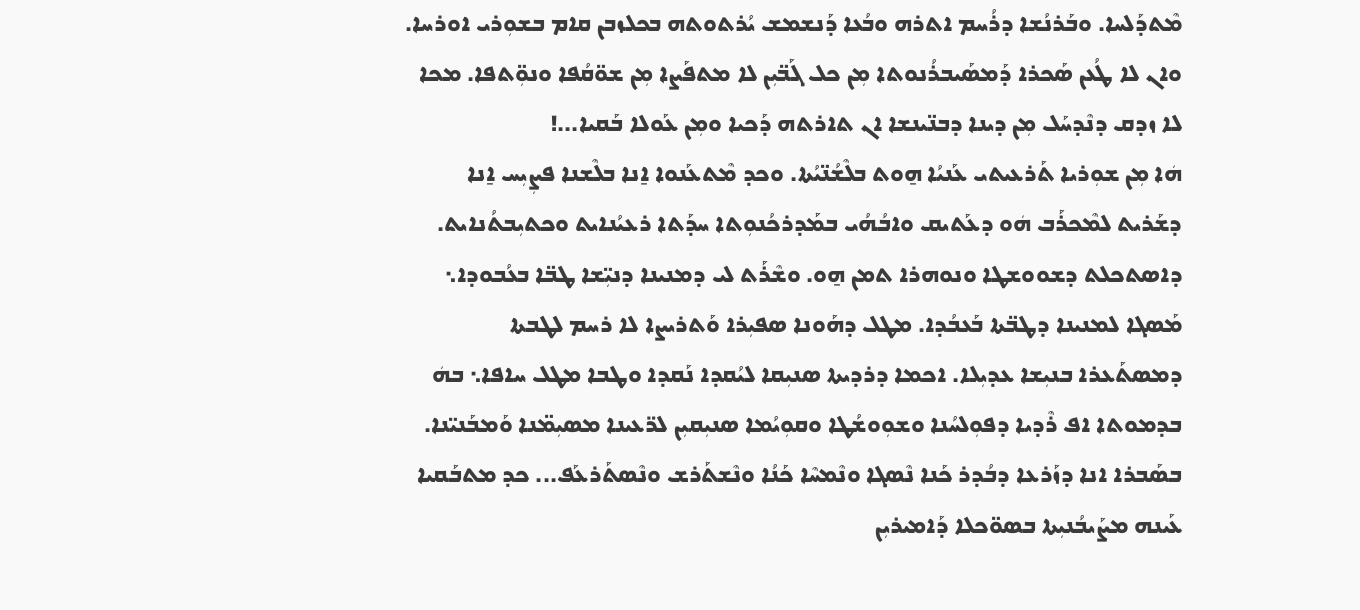ܡܶܬܕܰܠܚܐ. ܘܒܰܪܢܳܫܐ ܕܪܳܚܡ ܐܬܪܗ ܘܒܳܥܐ ܕܰܢܫܡܫ ܝܳܪܬܘܬܗ ܒܟܠܙܒܢ ܩܐܡ ܒܫܘܼܪܝ ܐܘܪܚܐ. ܘܐܢ ܠܐ ܛܳܥܢ ܣܰܟܪܐ ܕܰܡܣܰܝܒܪܳܢܘܬܐ ܡܼܢ ܟܠ ܓܰܒ̈ܝܼܢ ܠܐ ܡܬܦܰܨܐ ܡܼܢ ܫܘ̈ܩܳܦܐ ܘܢܘܼ̈ܬܦܐ. ܡܟܐ ܠܐ ܙܕܩ ܕܢܶܕܚܰܠ ܡܼܢ ܕܝܢܐ ܕܒܢ̈ܝܢܫܐ ܐܢ ܬܐܪܬܗ ܕܰܟܝܐ ܘܡܼܢ ܥܰܘܠܐ ܒܰܩܝܐ...!
ܗܿܐ ܡܼܢ ܫܘܼܪܝܐ ܬܰܪܥܝܬܝ ܥܰܢܝܳܐ ܗ̱ܘܬ ܒܠܶܫܳܢ̈ܝܳܬܐ. ܘܟܕ ܡܶܬܥܰܢܘܐ ܐ̱ܢܐ ܒܠܶܫܢܐ ܦܨܼܝܼܚ ܐ̱ܢܐ ܕܫܰܪܝܬ ܠܡܶܟܪܰܒ ܗܿܘ ܕܥܰܬܝܩ ܘܐܒܳܗܳܝ ܒܡܰܕܪܟܳܢܘܼܬܐ ܚܕܰܬܐ ܪܥܝܳܢܐܝܬ ܘܟܬܝܼܒܬܳܢܐܝܬ. ܕܐܣܬܟܠܬ ܕܫܘܘܫܛܐ ܘܢܘܗܪܐ ܬܡܢ ܗ̱ܘ. ܘܫܶܪܰܬ ܠܝ ܕܡܢܝܢܐ ܕܢܝܼ̈ܫܐ ܛܒ̈ܐ ܒܥܳܒܘܕܐ܆ ܡܰܣܓܐ ܠܡܢܝܢܐ ܕܛܒ̈ܬܐ ܒܰܥܒܳܕܐ. ܡܛܠ ܕܗܰܘܢܐ ܣܦܝܼܪܐ ܘܰܬܪܝܨܐ ܠܐ ܪܚܡ ܠܛܒܬܐ ܕܡܣܬܰܥܪܐ ܒܢܝܼܫܐ ܥܕܝܼܠܐ. ܐܟܡܐ ܕܪܕܝܬܐ ܣܢܝܼܩܐ ܠܝܳܩܕܐ ܢܰܩܕܐ ܘܛܒܐ ܡܛܠ ܚܐܦܐ܆ ܒܗܿ ܒܕܡܘܬܐ ܐܦ ܪܶܕܝܐ ܕܦܘܼܠܚܳܢܐ ܘܫܘܼܘܫܳܛܐ ܘܩܘܼܝܳܡܐ ܣܢܝܼܩܝܼܢ ܠܪ̈ܥܝܢܐ ܡܣܝܼܡ̈ܢܐ ܘܰܡܒܰܢܝ̈ܢܐ.
ܒܣܰܒܪܐ ܐܢܐ ܕܙܰܪܥܐ ܕܒܳܕܪ ܟܰܢܐ ܢܶܣܓܐ ܘܢܶܡܚܶܐ ܟܰܢܳܐ ܘܢܶܫܬܰܪܫ ܘܢܶܣܬܰܪܥܰܦ... ܟܕ ܡܬܒܰܩܝܐ ܥܰܝܢܗ ܡܨܰܝܒܳܢܝܼܬܐ ܒܣܘ̈ܟܠܐ ܕܰܐܡܝܪܝܼܢ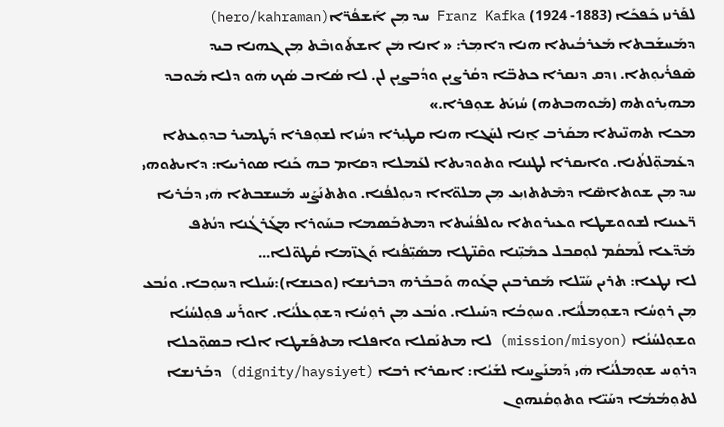ܠܦܰܪܢܙ ܟܰܦܟܰܐ (1883- 1924) Franz Kafka ܚܕ ܡܼܢ ܐܰܫܦܳܪ̈ܐ(hero/kahraman) ܕܡܰܚܫܰܒܬܐ ܡܰܥܪܒܳܝܬܐ ܗܢܐ ܕܐܡܼܪ: « ܐܢܐ ܡܿܢ ܐܫܬܰܘܙܒܶܬ ܡܼܢ ܓܗܢܐ ܒܝܕ ܣܶܦܪܳܝܘܼܬܐ. ܙܕܩ ܕܢܩܪܐ ܟܬܒ̈ܐ ܕܩܳܪܨܝܼܢ ܘܕܳܒܨܝܼܢ ܠܢ. ܠܐ ܣܳܐܒ ܣܳܟ ܗܿܘ ܕܠܐ ܡܰܘܒܕ ܡܗܝܼܪܘܬܗ (ܡܰܘܗܒܬܗ) ܚܳܙܝܰܬ ܫܘܼܦܪܐ.»
ܡܟܐ ܬܗܢ̈ܝܬܐ ܡܩܰܪܒ ܐ̱ܢܐ ܠܚܰܓܐ ܗܢܐ ܩܛܝܼܪܐ ܕܚܳܙܐ ܠܫܘܼܦܪܐ ܕܰܛܡܝܪ ܒܕܘܼܥܬܐ ܕܥܰܡܘܼ̈ܠܬܳܢܐ. ܘܐܝܩܪܐ ܠܛܢܢܐ ܘܬܘܕܝܬܐ ܠܥܰܡܠܐ ܕܩܐܡ ܒܗ ܟܰܢܐ ܣܘܪܝܝܐ: ܕܐܝܬܘܗܝ ܚܕ ܡܼܢ ܫܘܬܐܣ̈ܐ ܕܡܶܬܬܙܝܼܥ ܡܼܢ ܡܠܘ̈ܐܐ ܕܝܘܼܠܦܳܢܐ. ܘܬܬܢܰܨܰܚ ܡܰܚܫܒܬܐ ܗܿܝ ܕܒܳܪܝܐ ܪ̈ܥܝܢܐ ܠܫܘܘܫܛܐ ܘܥܝܪܘܬܐ ܝܘܠܦܳܢܳܝܬܐ ܕܡܬܒܰܣܡܐ ܒܚܰܘܪܐ ܡܓܰܪܓܳܢܐ ܕܢܳܬܦ ܡܰܕ̈ܥܐ ܠܰܡܩܳܡ ܠܘܼܩܒܠ ܟܡܺܝܼ̈ܢܐ ܘܩܶܢ̈ܛܐ ܡܣܺܝܼ̈ܦܳܢܐ ܘܰܓܙ̈ܡܐ ܩܳܛܘ̈ܠܐ...
ܠܐ ܢܛܥܐ: ܬܪܝܢ ܚܰܝ̈ܠܐ ܡܰܩܪܒܝܢ ܒܓܰܘܗ ܘܰܒܒܰܪܗ ܕܒܪܢܫܐ (ܘܟܢܫܐ):ܚܰܝܠܐ ܕܚܘܼܒܐ. ܘܢܳܒܥ ܡܼܢ ܪܘܼܚܳܐ ܕܫܘܼܡܠܳܝܳܐ. ܘܚܘܼܒܳܐ ܕܚܰܝܠܐ. ܘܢܳܒܥ ܡܼܢ ܪܘܼܚܳܐ ܕܫܘܼܥܠܳܝܳܐ. ܐܘܪܰܚ ܦܘܼܠܚܳܢܳܐ ܘܫܘܼܠܚܳܢܳܐ (mission/misyon) ܠܐ ܡܬܢܰܩܠܐ ܘܐܦܠܐ ܡܬܦܰܫܛܐ ܐܠܐ ܒܣܘܼ̈ܟܠܐ ܕܪܘܼܚ ܫܘܼܡܠܳܝܳܐ ܗܿܝ ܕܰܡܢܰܨܚܐ ܠܫܰܝܳܐ: ܐܝܩܪܐ ܪܒܐ (dignity/haysiyet) ܕܒܰܪܢܫܐ ܠܬܘܼܡܳܡܳܐ ܕܚܰܝ̈ܐ ܘܬܘܼܩܳܢܗܘܢ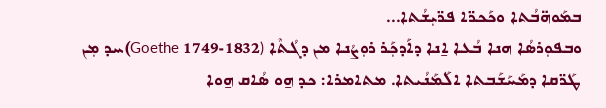ܒܡܰܘܗ̈ܒܳܬܐ ܘܟܰܟܪ̈ܐ ܦܪ̈ܝܼܫܳܬܐ...
ܘܒܦܘܼܪܣܳܐ ܗܢܐ ܒܳܥܐ ܐ̱ܢܐ ܕܐܰܕܟܼܰܪ ܪܘܼܨܳܢܐ ܡܢ ܕܓܳܬܶܐ (Goethe 1749-1832)ܚܕ ܡܼܢ ܛܰܪ̈ܩܐ ܕܡܰܚܰܫܰܒܬܐ ܐܠܰܡܰܢܳܝܬܐ. ܡܬܐܡܪܐ: ܟܕ ܗ̱ܘ ܣܳܐܩ ܗ̱ܘܐ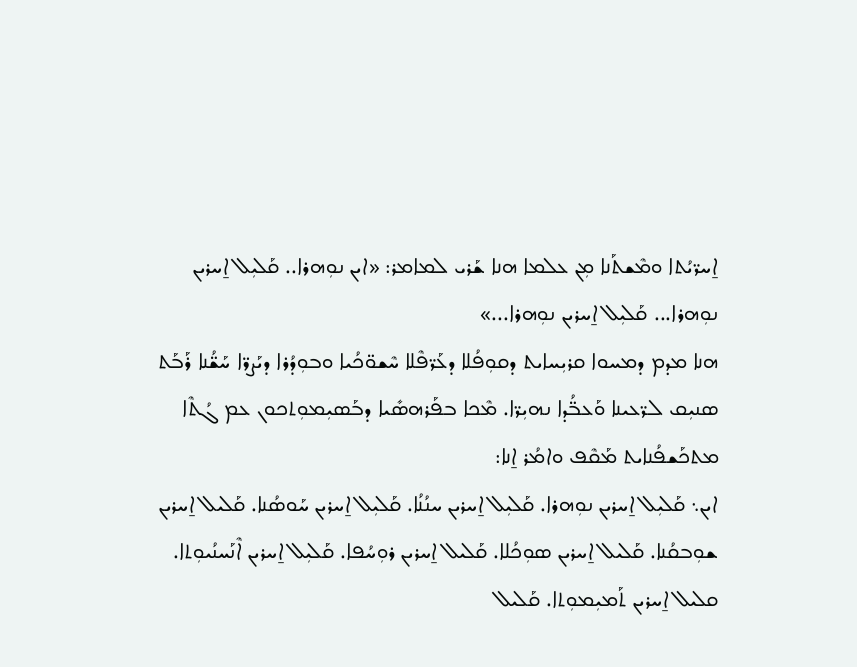ܐ̱ܚܪ̈ܝܳܬܐ ܘܡܶܫܬܰܢܐ ܡܼܢ ܥܠܡܐ ܗܢܐ ܫܰܪܝ ܠܡܐܡܪ: «ܐܝܢ ܢܘܼܗܪܐ.. ܩܰܠܝܼܠ ܐ̱ܚܪܝܢ ܢܘܼܗܪܐ... ܩܰܠܝܼܠ ܐ̱ܚܪܝܢ ܢܘܼܗܪܐ...»
ܗܢܐ ܡܕܡ ܕܡܚܘܐ ܩܪܝܼܚܐܝܬ ܕܩܘܼܦܳܠܐ ܕܥܰܪ̈ܦܶܠܐ ܚܶܫܘ̈ܟܳܝܐ ܘܒܘܼܕܳܪܐ ܕܝܰܨܪ̈ܐ ܚܰܫ̈ܳܢܐ ܪܰܒܰܬ ܣܢܝܼܩ ܠܪ̈ܥܝܢܐ ܘܰܥܒ̈ܳܕܐ ܢܗܝܼܪ̈ܐ. ܡܶܟܐ ܒܦܰܪܗܣܺܝܐ ܕܒܰܣܝܼܡܘܼܬܟܘܢ ܥܡ ܓܳܬܶܐ ܡܬܟܰܫܦܳܢܐܝܬ ܡܰܩܶܦ ܘܐܡܳܪ ܐ̱ܢܐ:
ܐܝܢ܆ ܩܰܠܝܼܠ ܐ̱ܚܪܝܢ ܢܘܼܗܪܐ. ܩܰܠܝܼܠ ܐ̱ܚܪܝܢ ܚܢܳܢܳܐ. ܩܰܠܝܼܠ ܐ̱ܚܪܝܢ ܚܰܘܣܳܢܐ. ܩܰܠܝܠ ܐ̱ܚܪܝܢ ܫܘܼܒܩܳܢܐ. ܩܰܠܝܠ ܐ̱ܚܪܝܢ ܣܘܼܟܳܠܐ. ܩܰܠܝܠ ܐ̱ܚܪܝܢ ܪܘܼܚܳܦܐ. ܩܰܠܝܼܠ ܐ̱ܚܪܝܢ ܐܶܢܰܚܢܳܝܘܼܬܐ. ܩܠܝܠ ܐ̱ܚܪܝܢ ܬܰܡܝܼܡܘܼܬܐ. ܩܰܠܝܠ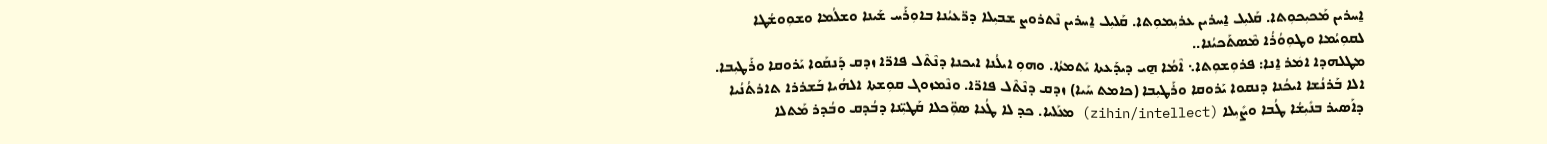ܐ̱ܚܪܝܢ ܡܰܟܝܼܟܘܼܬܐ. ܩܰܠܝܼܠ ܐ̱ܚܪܝܢ ܥܪܝܼܡܘܼܬܐ. ܩܰܠܝܼܠ ܐ̱ܚܪܝܢ ܢܶܬܪܘܨ ܫܒܝܼܠܐ ܕܪ̈ܥܝܳܢܐ ܒܐܘܼܪܰܚ ܫܰܝܢܐ ܘܫܠܳܡܐ ܘܫܘܼܘܫܳܛܐ ܠܩܘܼܝܳܡܐ ܘܛܘܼܘܳܪܳܐ ܡܶܣܬܰܟܝܳܢܐ..
ܡܛܠܗܕܐ ܐܡܿܪ ܐ̱ܢܐ: ܦܪܘܼܫܘܼܬܐ܆ ܐܶܡܳܐ ܗ̱ܝ ܕܝܕܰܥܬܐ ܝܰܬܡܬܳܐ. ܘܗܘܼ ܐܝܠܳܢܐ ܐܝܟܢܐ ܕܢܶܬܶܠ ܦܐܪ̈ܐ ܙܕܩ ܕܰܢܩܰܘܐ ܝܰܪܘܩܐ ܘܪܰܛܝܼܒܐ. ܐܠܐ ܒܰܪܢܳܫܐ ܐܝܟܳܢܐ ܕܢܩܘܐ ܝܰܪܘܩܐ ܘܪܰܛܝܼܒܐ (ܟܐܡܬ ܚܰܝܐ) ܙܕܩ ܕܢܶܬܶܠ ܦܐܪ̈ܐ. ܘܢܶܡܙܘܓ ܩܘܼܫܬܐ ܐܠܗܳܝܐ ܒܰܫܪܪܐ ܬܐܪܬܳܢܳܝܐ ܕܐܰܣܝܪ ܒܢܺܝܼܫܳܐ ܛܳܒܐ ܘܨܺܝܼܠܐ (zihin/intellect) ܡܥܰܠܝܐ. ܟܕ ܠܐ ܛܳܥܐ ܣܘܼ̈ܟܠܐ ܩܰܛܝܼ̈ܢܐ ܕܒܳܕܩ ܘܒܳܕܪ ܡܰܬܠܐ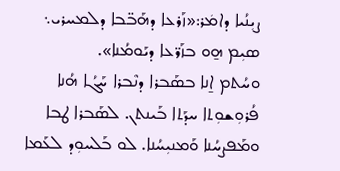ܨܝܼܢܳܝܐ ܕܐܡܿܪ:«ܙܰܪܥܐ ܕܗܰܒ̈ܒܐ ܕܠܡܚܪܝ܆ ܣܝܼܡ ܗ̱ܘ ܒܙܰܪ̈ܥܐ ܕܝܰܘܡܳܢܐ».
ܘܚܳܬܡ ܐ̱ܢܐ ܒܣܰܒܪܐ ܕܢܶܒܪܐ ܚܰܓܳܐ ܗܳܢܐ ܦܳܪܘܼܫܘܼܬܐ ܚܕܰܬܐ ܒܰܝܢܬܢ. ܠܣܰܒܪܐ ܛܒܐ ܘܡܰܦܨܚܳܢܐ ܘܰܡܢܝܼܚܳܢܐ. ܠܘ ܒܰܠܚܘܼܕ ܠܥܰܡܐ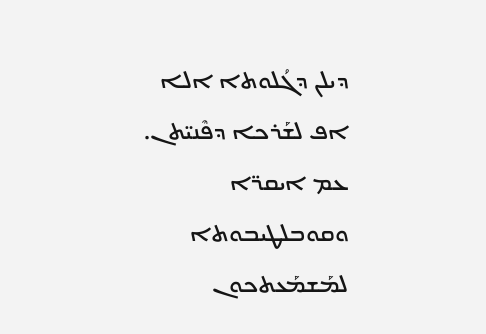ܕܝܠܢ ܕܓܳܠܘܬܐ ܐܠܐ ܐܦ ܠܫܰܪܟܐ ܕܦܶܢܝ̈ܬܢ.
ܥܡ ܐܝܩܪ̈ܐ ܘܩܘܒܠܛܝܒܘܬܐ ܠܡܰܫܡܰܥܬܟܘܢ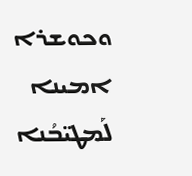ܘܟܘܫܪܐ ܐܡܝܢܐ ܠܰܡܛܝ̈ܒܳܢܐ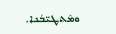ܘܡܶܬܛܝ̈ܒܳܢܐ.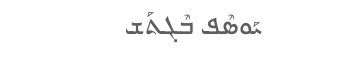ܝܰܘܣܶܦ ܒܶܓܬܰܫ